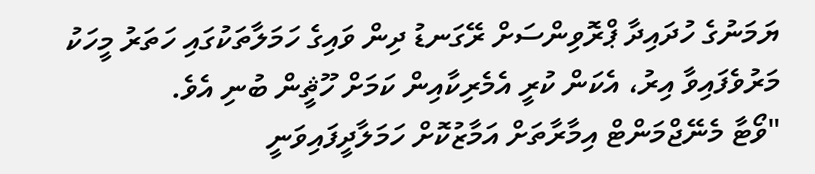ޔަމަނުގެ ހުދައިދާ ޕްރޮވިންސަށް ރޭގަނޑު ދިން ވައިގެ ހަމަލާތަކުގައި ހަތަރު މީހަކު މަރުވެފައިވާ އިރު، އެކަން ކުރީ އެމެރިކާއިން ކަމަށް ހޫޘީން ބުނި އެވެ.
"ވޯޓާ މެނޭޖްމަންޓް އިމާރާތަށް އަމާޒުކޮށް ހަމަލާދީފައިވަނީ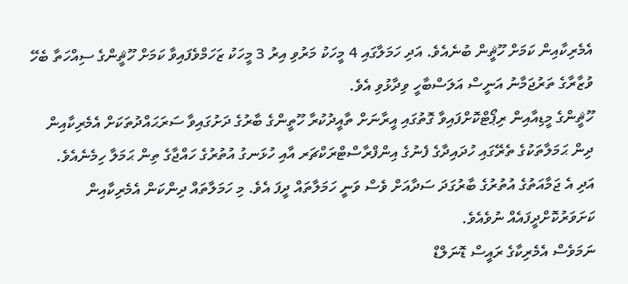އެމެރިކާއިން ކަމަށް ހޫޘީން ބުނެއެވެ. އަދި ހަމަލާގައި 4 މީހަކު މަރުވި އިރު 3 މީހަކު ޒަހަމްވެފައިވާ ކަމަށް ހޫޘީންގެ ސިއްހަތާ ބެހޭ ވުޒާރާގެ ތަރުޖަމާނު އަނީސް އަލަސްބާހީ ވިދާޅުވި އެވެ.
ހޫޘީންގެ މީޑިއާއިން ރިޕޯޓްކޮށްފައިވާ ގޮތުގައި އީރާނަށް ތާއީދުކުރާ ހޫތީންގެ ބާރުގެ ދަށުގައިވާ ސަރަޙައްދުތަކަށް އެމެރިކާއިން ދިން ޙަމަލާތަކުގެ ތެރޭގައި ހުދައިދާގެ ފެނުގެ އިންފްރާސްޓްރަކްޗަރ އާއި ހުޅަނގު އުތުރުގެ ހައްޖާގެ ތިން ޙަމަލާ ހިމެނެއެވެ.
އަދި އެ ޖަމާއަތުގެ އުތުރުގެ ބާރުގަދަ ސަދާއަށް ވެސް ވަނީ ހަމަލާތައް ދީފަ އެވެ. މި ހަމަލާތައް ދިންކަން އެމެރިކާއިން ކަށަވަރުކޮށްދީފައެއް ނުވެއެވެ.
ނަމަވެސް އެމެރިކާގެ ރައީސް ޑޮނަލްޑް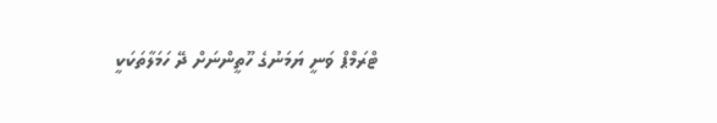ޓްރަމްޕް ވަނީ ޔަމަނުގެ ހޫތީންނަށް ދޭ ހަމަލާތަކަކީ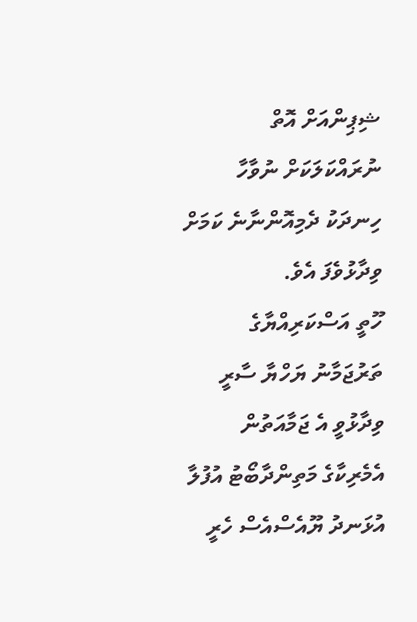ޝިޕިންއަށް އޮތް ނުރައްކަލަކަށް ނުވާހާ ހިނދަކު ދެމިއޮންނާނެ ކަމަށް ވިދާޅުވެފަ އެވެ.
ހޫތީ އަސްކަރިއްޔާގެ ތަރުޖަމާނު ޔަހްޔާ ސާރީ ވިދާޅުވީ އެ ޖަމާއަތުން އެމެރިކާގެ މަތިންދާބޯޓު އުފުލާ އުޅަނދު ޔޫއެސްއެސް ހެރީ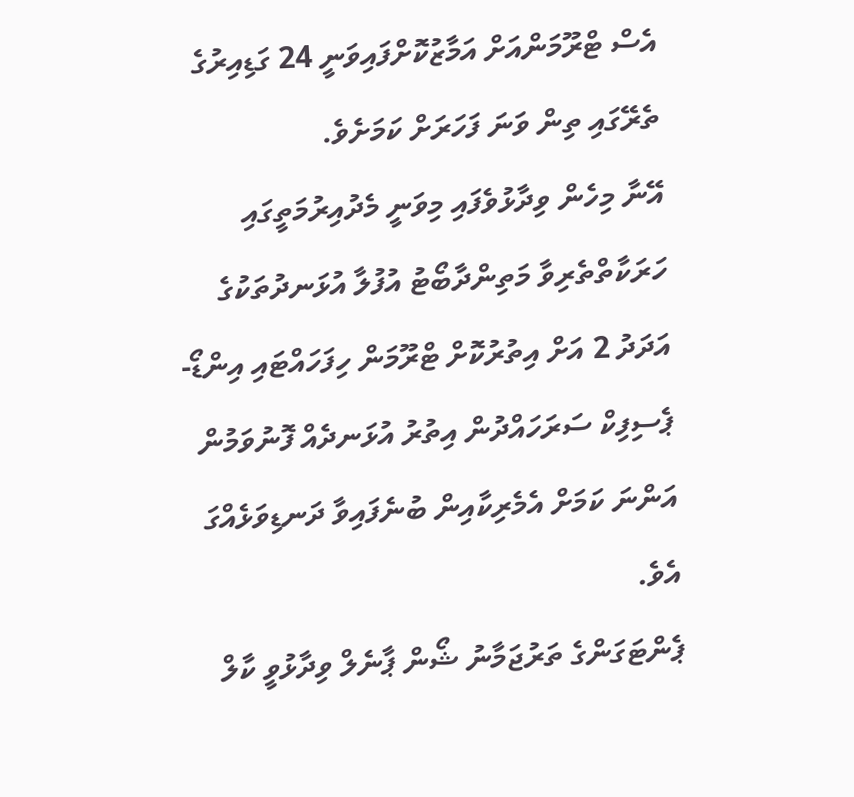އެސް ޓްރޫމަންއަށް އަމާޒުކޮށްފައިވަނީ 24 ގަޑިއިރުގެ ތެރޭގައި ތިން ވަނަ ފަހަރަށް ކަމަށެވެ.
އޭނާ މިހެން ވިދާޅުވެފައި މިވަނީ މެދުއިރުމަތީގައި ހަރަކާތްތެރިވާ މަތިންދާބޯޓު އުފުލާ އުޅަނދުތަކުގެ އަދަދު 2 އަށް އިތުރުކޮށް ޓްރޫމަން ހިފަހައްޓައި އިންޑޯ-ޕެސިފިކް ސަރަހައްދުން އިތުރު އުޅަނދެއް ފޮނުވަމުން އަންނަ ކަމަށް އެމެރިކާއިން ބުނެފައިވާ ދަނޑިވަޅެއްގަ އެވެ.
ޕެންޓަގަންގެ ތަރުޖަމާނު ޝޯން ޕާނެލް ވިދާޅުވީ ކާލް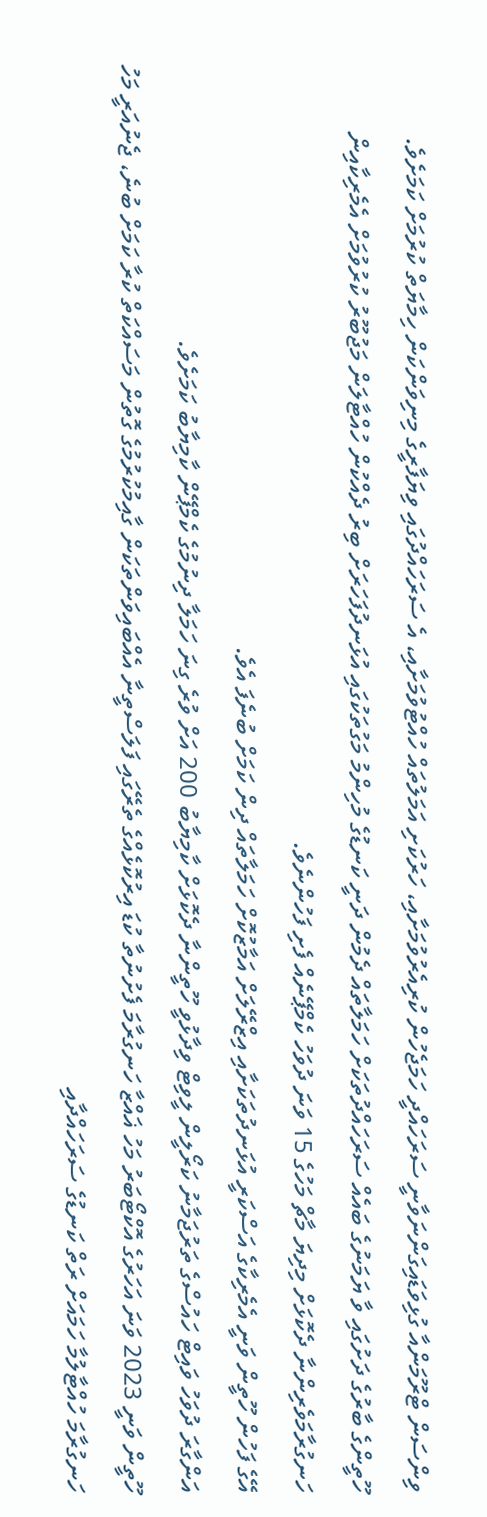ވިންސަން ޓްރޫމަންއާ ގުޅިވަޑައިގަންނަވާނީ ސަރަހައްދީ ހަމަޖެހުން ކުރިއެރުވުމަށާއި، ހަރުކަށި އަމަލުތައް ހުއްޓުވުމަށާއި، އެ ސަރަހައްދުގައި ވިޔަފާރީގެ މިނިވަންކަން ހިމާޔަތް ކުރުމަށް ކަމަށެވެ.
ހޫތީންގެ ބާރުގެ ދަށުގައި ވާ ޔަމަނުގެ ބައެއް ސަރަހައްދުތަކަށް ހަމަލާތައް ދެމުން ދަނީ ކަނޑުގެ މުހިންމު މަގުތަކުގައި އުޅަނދުފަހަރަށް ބިރު ދެއްކުން ހުއްޓާލަން މަޖުބޫރު ކުރުވުމަށް އެމެރިކާއިން ހަނގުރާމަވެރިންނާ ދެކޮޅަށް މިދިޔަ މާޗް މަހުގެ 15 ވަނަ ދުވަހު ކެމްޕޭނެއް ފެށި ފަހުންނެވެ.
އޭގެ ފަހުން ހޫތީން ވަނީ އެމެރިކާގެ އަސްކަރީ އުޅަނދުތަކަށާއި އިޒްރޭލަށް އަމާޒުކޮށް ހަމަލާތައް ދިން ކަމަށް ބުނެފަ އެވެ.
އަންގާރަ ދުވަހު ވައިޓް ހައުސްގެ ތަރުޖަމާނު ކަރޯލީން ލީވިޓް ވިދާޅުވީ ހޫތީންނާ ދެކޮޅަށް ކާމިޔާބު 200 އަށް ވުރެ ގިނަ ހަމަލާ ދިނުމުގެ ކެމްޕޭން ކާމިޔާބު ކަމަށެވެ.
ހޫތީން ވަނީ 2023 ވަނަ އަހަރުގެ އޮކްޓޯބަރު މަހު ޣައްޒާ ހަނގުރާމަ ފެށުނުތާ ކުޑަ އިރުކޮޅެއްގެ ތެރޭގައި ފަލަސްތީނާ އެއްބައިވަންތަކަން ގާއިމުކުރުމުގެ ގޮތުން މަސައްކަތް ކުރާ ކަމަށް ބުނެ، ޖެނުއަރީ މަހު ހަނގުރާމަ ހުއްޓާލުމާ ހަމައަށް ރަތް ކަނޑުގެ ސަރަހައްދާއި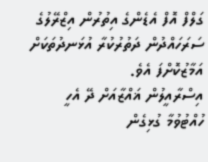ގަލްފް އޮފް އެޑެންގެ އިތުރުން އިޒްރޭލުގެ ސަރަހައްދުން ދަތުރުކުރާ އުޅަނދުތަކަށް އަމާޒުކޮށްފަ އެވެ.
އިސްރާއީލުން ޣައްޒާއަށް ދޭ އެހީ ހުއްޓުވުމާ ގުޅިގެން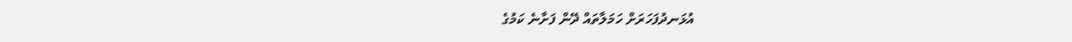އުޅަނދުފަހަރަށް ހަމަލާތައް ދޭން ފަށާނެ ކަމުގެ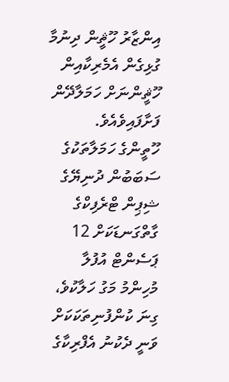އިންޒާރު ހޫޘީން ދިނުމާ ގުޅިގެން އެމެރިކާއިން ހޫޘީންނަށް ހަމަލާދޭން ފަށާފައިވެއެވެ.
ހޫތީންގެ ހަމަލާތަކުގެ ސަބަބުން ދުނިޔޭގެ ޝިޕިން ޓްރެފިކްގެ ގާތްގަނޑަކަށް 12 ޕަސެންޓް އުފުލާ މުހިންމު މަގު ހަލާކުވެ، ގިނަ ކުންފުނިތަކަކަށް ވަނީ ދެކުނު އެފްރިކާގެ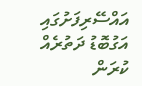އައްސޭރިފަށުގައި އަގުބޮޑު ދަތުރެއް ކުރަން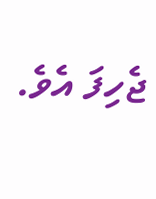ޖެހިފަ އެވެ.